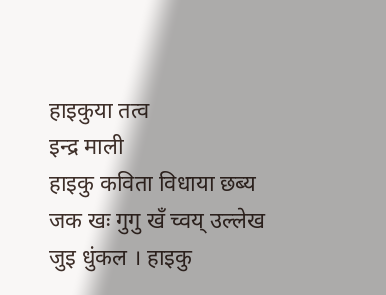हाइकुया तत्व
इन्द्र माली
हाइकु कविता विधाया छब्य जक खः गुगु खँ च्वय् उल्लेख जुइ धुंकल । हाइकु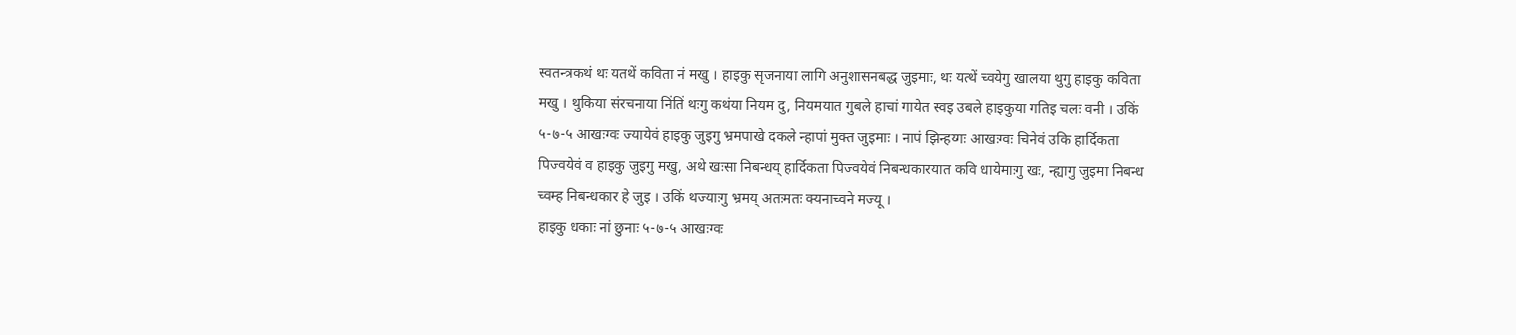स्वतन्त्रकथं थः यतथें कविता नं मखु । हाइकु सृजनाया लागि अनुशासनबद्ध जुइमाः, थः यत्थें च्वयेगु खालया थुगु हाइकु कविता मखु । थुकिया संरचनाया निंतिं थःगु कथंया नियम दु, नियमयात गुबले हाचां गायेत स्वइ उबले हाइकुया गतिइ चलः वनी । उकिं ५-७-५ आखःग्वः ज्यायेवं हाइकु जुइगु भ्रमपाखे दकले न्हापां मुक्त जुइमाः । नापं झिन्हय्गः आखःग्वः चिनेवं उकि हार्दिकता पिज्वयेवं व हाइकु जुइगु मखु, अथे खःसा निबन्धय् हार्दिकता पिज्वयेवं निबन्धकारयात कवि धायेमाःगु खः, न्ह्यागु जुइमा निबन्ध च्वम्ह निबन्धकार हे जुइ । उकिं थज्याःगु भ्रमय् अतःमतः क्यनाच्वने मज्यू ।
हाइकु धकाः नां छुनाः ५-७-५ आखःग्वः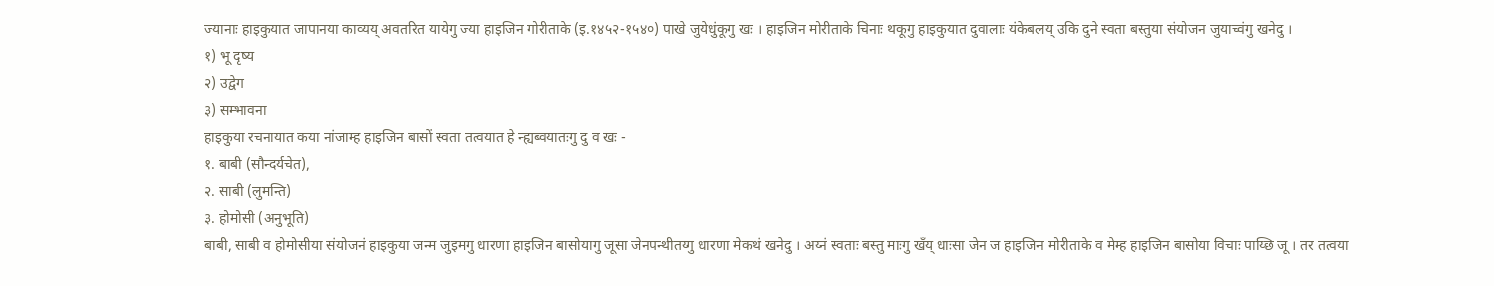ज्यानाः हाइकुयात जापानया काव्यय् अवतरित यायेगु ज्या हाइजिन गोरीताके (इ.१४५२-१५४०) पाखे जुयेधुंकूगु खः । हाइजिन मोरीताके चिनाः थकूगु हाइकुयात दुवालाः यंकेबलय् उकि दुने स्वता बस्तुया संयोजन जुयाच्वंगु खनेदु ।
१) भू दृष्य
२) उद्वेग
३) सम्भावना
हाइकुया रचनायात कया नांजाम्ह हाइजिन बासों स्वता तत्वयात हे न्ह्यब्वयातःगु दु व खः -
१. बाबी (सौन्दर्यचेत),
२. साबी (लुमन्ति)
३. होमोसी (अनुभूति)
बाबी, साबी व होमोसीया संयोजनं हाइकुया जन्म जुइमगु धारणा हाइजिन बासोयागु जूसा जेनपन्थीतय्गु धारणा मेकथं खनेदु । अय्नं स्वताः बस्तु माःगु खँय् धाःसा जेन ज हाइजिन मोरीताके व मेम्ह हाइजिन बासोया विचाः पाय्छि जू । तर तत्वया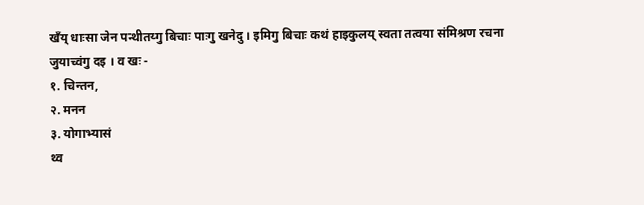खँय् धाःसा जेन पन्थीतय्गु बिचाः पाःगु खनेदु । इमिगु बिचाः कथं हाइकुलय् स्वता तत्वया संमिश्रण रचना जुयाच्वंगु दइ । व खः -
१. चिन्तन,
२. मनन
३. योगाभ्यासं
थ्व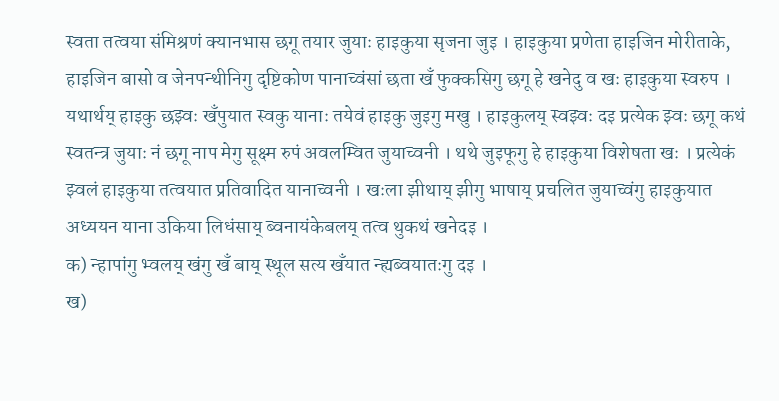स्वता तत्वया संमिश्रणं क्यानभास छगू तयार जुयाः हाइकुया सृजना जुइ । हाइकुया प्रणेता हाइजिन मोरीताके, हाइजिन बासो व जेनपन्थीनिगु दृष्टिकोण पानाच्वंसां छता खँ फुक्कसिगु छगू हे खनेदु व खः हाइकुया स्वरुप । यथार्थय् हाइकु छझ्वः खँपुयात स्वकु यानाः तयेवं हाइकु जुइगु मखु । हाइकुलय् स्वझ्वः दइ प्रत्येक झ्वः छगू कथं स्वतन्त्र जुयाः नं छगू नाप मेगु सूक्ष्म रुपं अवलम्वित जुयाच्वनी । थथे जुइफूगु हे हाइकुया विशेषता खः । प्रत्येकं झ्वलं हाइकुया तत्वयात प्रतिवादित यानाच्वनी । खःला झीथाय् झीगु भाषाय् प्रचलित जुयाच्वंगु हाइकुयात अध्ययन याना उकिया लिधंसाय् ब्वनायंकेबलय् तत्व थुकथं खनेदइ ।
क) न्हापांगु भ्वलय् खंगु खँ बाय् स्थूल सत्य खँयात न्ह्यब्वयातःगु दइ ।
ख)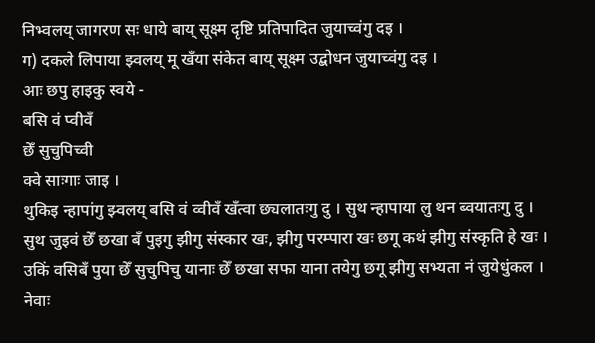निभ्वलय् जागरण सः धाये बाय् सूक्ष्म दृष्टि प्रतिपादित जुयाच्वंगु दइ ।
ग) दकले लिपाया झ्वलय् मू खँया संकेत बाय् सूक्ष्म उद्बोधन जुयाच्वंगु दइ ।
आः छपु हाइकु स्वये -
बसि वं प्वीवँ
छेँ सुचुपिच्वी
क्वे साःगाः जाइ ।
थुकिइ न्हापांगु झ्वलय् बसि वं व्वीवँ खँत्वा छ्यलातःगु दु । सुथ न्हापाया लु थन ब्वयातःगु दु । सुथ जुइवं छेँ छखा बँ पुइगु झीगु संस्कार खः, झीगु परम्पारा खः छगू कथं झीगु संस्कृति हे खः । उकिं वसिबँ पुया छेँ सुचुपिचु यानाः छेँ छखा सफा याना तयेगु छगू झीगु सभ्यता नं जुयेधुंकल । नेवाः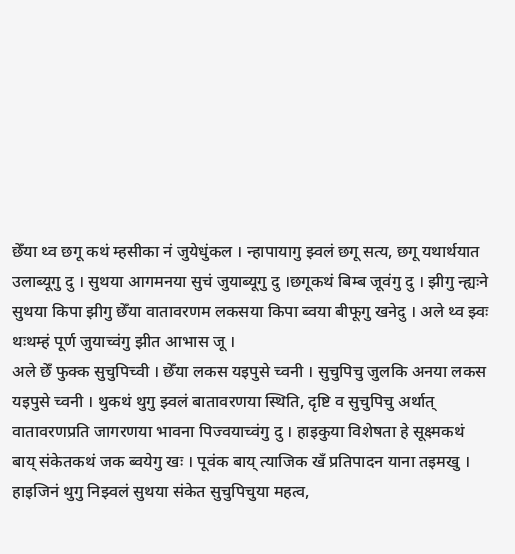छेँया थ्व छगू कथं म्हसीका नं जुयेधुंकल । न्हापायागु झ्वलं छगू सत्य, छगू यथार्थयात उलाब्यूगु दु । सुथया आगमनया सुचं जुयाब्यूगु दु ।छगूकथं बिम्ब जूवंगु दु । झीगु न्ह्यःने सुथया किपा झीगु छेँया वातावरणम लकसया किपा ब्वया बीफूगु खनेदु । अले थ्व झ्वः थःथम्हं पूर्ण जुयाच्वंगु झीत आभास जू ।
अले छेँ फुक्क सुचुपिच्वी । छेँया लकस यइपुसे च्वनी । सुचुपिचु जुलकि अनया लकस यइपुसे च्वनी । थुकथं थुगु झ्वलं बातावरणया स्थिति, दृष्टि व सुचुपिचु अर्थात् वातावरणप्रति जागरणया भावना पिज्वयाच्वंगु दु । हाइकुया विशेषता हे सूक्ष्मकथं बाय् संकेतकथं जक ब्वयेगु खः । पूवंक बाय् त्याजिक खँ प्रतिपादन याना तइमखु । हाइजिनं थुगु निझ्वलं सुथया संकेत सुचुपिचुया महत्व,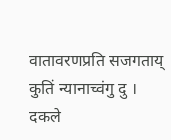वातावरणप्रति सजगताय् कुतिं न्यानाच्वंगु दु ।
दकले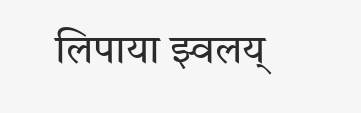लिपाया झ्वलय्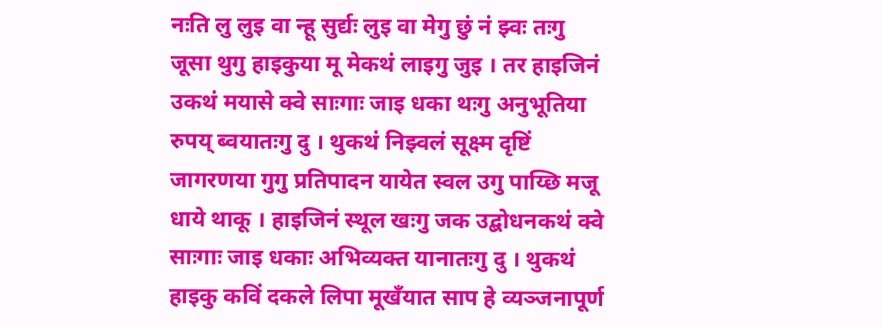नःति लु लुइ वा न्हू सुर्द्यः लुइ वा मेगु छुं नं झ्वः तःगु जूसा थुगु हाइकुया मू मेकथं लाइगु जुइ । तर हाइजिनं उकथं मयासे क्वे साःगाः जाइ धका थःगु अनुभूतिया रुपय् ब्वयातःगु दु । थुकथं निझ्वलं सूक्ष्म दृष्टिं जागरणया गुगु प्रतिपादन यायेत स्वल उगु पाय्छि मजू धाये थाकू । हाइजिनं स्थूल खःगु जक उद्बोधनकथं क्वे साःगाः जाइ धकाः अभिव्यक्त यानातःगु दु । थुकथं हाइकु कविं दकले लिपा मूखँयात साप हे व्यञ्जनापूर्ण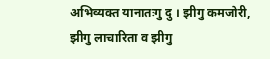अभिव्यक्त यानातःगु दु । झीगु कमजोरी, झीगु लाचारिता व झीगु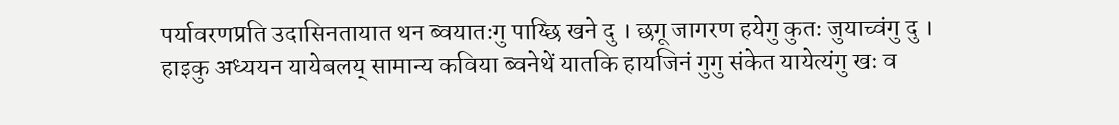पर्यावरणप्रति उदासिनतायात थन ब्वयातःगु पाय्छि खने दु । छगू जागरण हयेगु कुतः जुयाच्वंगु दु ।
हाइकु अध्ययन यायेबलय् सामान्य कविया ब्वनेथें यातकि हायजिनं गुगु संकेत यायेत्यंगु खः व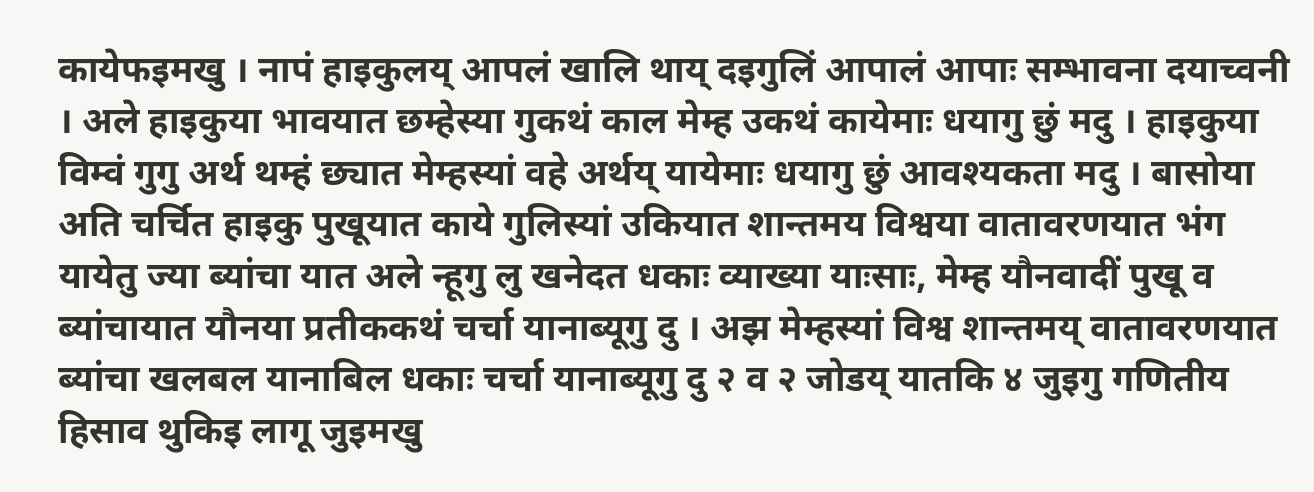कायेफइमखु । नापं हाइकुलय् आपलं खालि थाय् दइगुलिं आपालं आपाः सम्भावना दयाच्वनी । अले हाइकुया भावयात छम्हेस्या गुकथं काल मेम्ह उकथं कायेमाः धयागु छुं मदु । हाइकुया विम्वं गुगु अर्थ थम्हं छ्यात मेम्हस्यां वहे अर्थय् यायेमाः धयागु छुं आवश्यकता मदु । बासोया अति चर्चित हाइकु पुखूयात काये गुलिस्यां उकियात शान्तमय विश्वया वातावरणयात भंग यायेतु ज्या ब्यांचा यात अले न्हूगु लु खनेदत धकाः व्याख्या याःसाः, मेम्ह यौनवादीं पुखू व ब्यांचायात यौनया प्रतीककथं चर्चा यानाब्यूगु दु । अझ मेम्हस्यां विश्व शान्तमय् वातावरणयात ब्यांचा खलबल यानाबिल धकाः चर्चा यानाब्यूगु दु २ व २ जोडय् यातकि ४ जुइगु गणितीय हिसाव थुकिइ लागू जुइमखु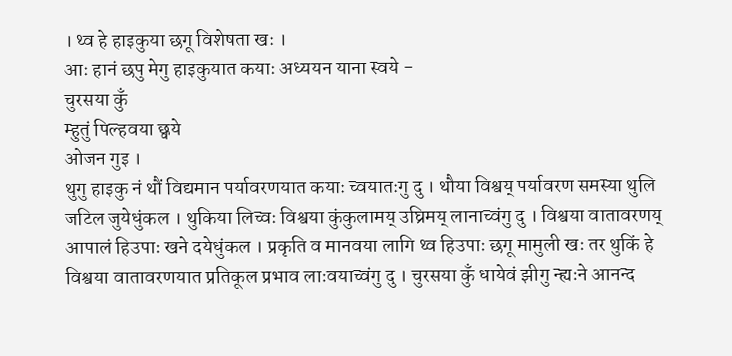। थ्व हे हाइकुया छगू विशेषता खः ।
आः हानं छपु मेगु हाइकुयात कयाः अध्ययन याना स्वये -
चुरसया कुँ
म्हुतुं पिल्हवया छ्वये
ओजन गुइ ।
थुगु हाइकु नं थौं विद्यमान पर्यावरणयात कयाः च्वयातःगु दु । थौया विश्वय् पर्यावरण समस्या थुलि जटिल जुयेधुंकल । थुकिया लिच्वः विश्वया कुंकुलामय् उघ्रिमय् लानाच्वंगु दु । विश्वया वातावरणय् आपालं हिउपाः खने दयेधुंकल । प्रकृति व मानवया लागि थ्व हिउपाः छगू मामुली खः तर थुकिं हे विश्वया वातावरणयात प्रतिकूल प्रभाव लाःवयाच्वंगु दु । चुरसया कुँ धायेवं झीगु न्ह्यःने आनन्द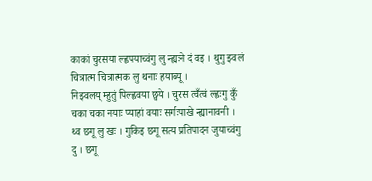काकां चुरसया ल्ह्वपयाच्वंगु लु न्ह्यःने दं वइ । थुगु झ्वलं चित्रात्म चित्रात्मक लु थनाः हयाब्यू ।
निझ्वलय् म्हुतुं पिल्ह्ववया छ्वये । चुरस त्वँत्वं ल्ह्वःगु कुँ चका चका नयाः प्याहां वयाः सर्गःपाखे न्ह्यानावनी । थ्व छगू लु खः । गुकिइ छगू सत्य प्रतिपादन जुयाच्वंगु दु । छगू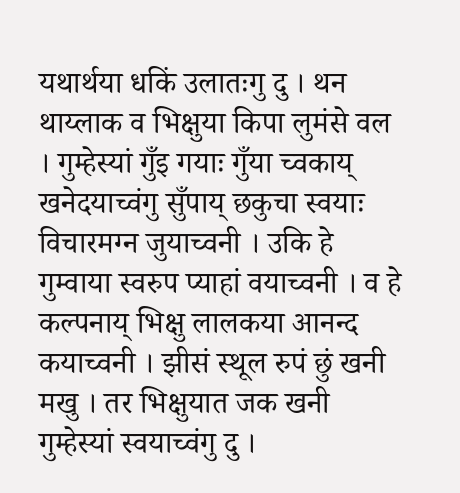यथार्थया धकिं उलातःगु दु । थन थाय्लाक व भिक्षुया किपा लुमंसे वल । गुम्हेस्यां गुँइ गयाः गुँया च्वकाय् खनेदयाच्वंगु सुँपाय् छकुचा स्वयाः विचारमग्न जुयाच्वनी । उकि हे गुम्वाया स्वरुप प्याहां वयाच्वनी । व हे कल्पनाय् भिक्षु लालकया आनन्द कयाच्वनी । झीसं स्थूल रुपं छुं खनी मखु । तर भिक्षुयात जक खनी गुम्हेस्यां स्वयाच्वंगु दु ।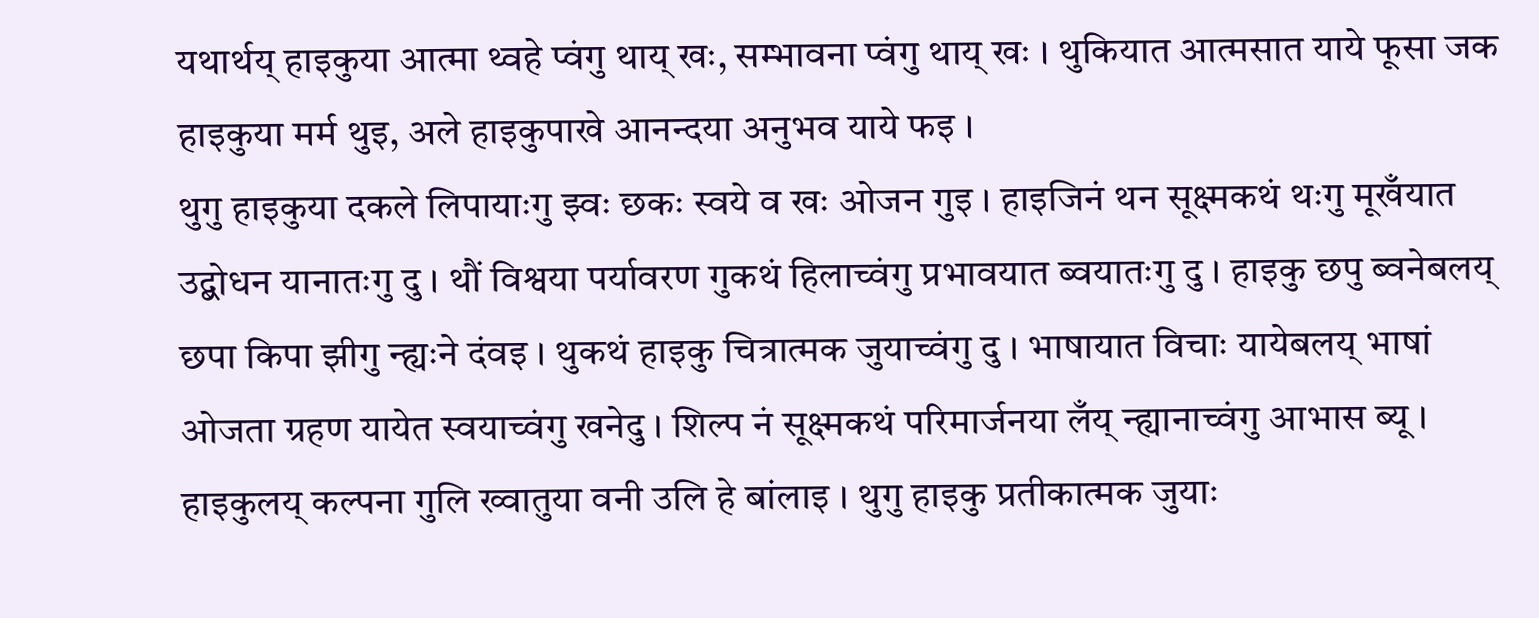यथार्थय् हाइकुया आत्मा थ्वहे प्वंगु थाय् खः, सम्भावना प्वंगु थाय् खः । थुकियात आत्मसात याये फूसा जक हाइकुया मर्म थुइ, अले हाइकुपाखे आनन्दया अनुभव याये फइ ।
थुगु हाइकुया दकले लिपायाःगु झ्वः छकः स्वये व खः ओजन गुइ । हाइजिनं थन सूक्ष्मकथं थःगु मूखँयात उद्बोधन यानातःगु दु । थौं विश्वया पर्यावरण गुकथं हिलाच्वंगु प्रभावयात ब्वयातःगु दु । हाइकु छपु ब्वनेबलय् छपा किपा झीगु न्ह्यःने दंवइ । थुकथं हाइकु चित्रात्मक जुयाच्वंगु दु । भाषायात विचाः यायेबलय् भाषां ओजता ग्रहण यायेत स्वयाच्वंगु खनेदु । शिल्प नं सूक्ष्मकथं परिमार्जनया लँय् न्ह्यानाच्वंगु आभास ब्यू । हाइकुलय् कल्पना गुलि ख्वातुया वनी उलि हे बांलाइ । थुगु हाइकु प्रतीकात्मक जुयाः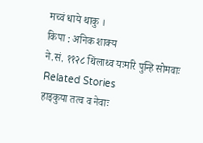मच्वं धाये थाकु ।
किपा : अनिक शाक्य
ने.सं. ११२८ थिंलाथ्व यःमरि पुन्हि सोमवाः
Related Stories
हाइकुया तत्व व नेवाः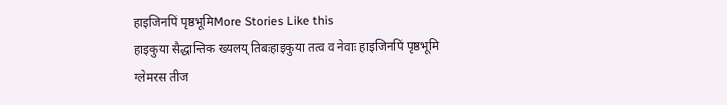हाइजिनपिं पृष्ठभूमिMore Stories Like this
हाइकुया सैद्धान्तिक ख्यलय् तिबःहाइकुया तत्व व नेवाः हाइजिनपिं पृष्ठभूमि
ग्लेमरस तीज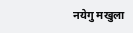नयेगु मखुला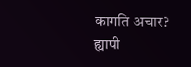कागति अचार?
ह्यापी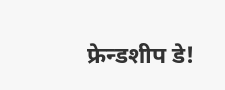फ्रेन्डशीप डे!